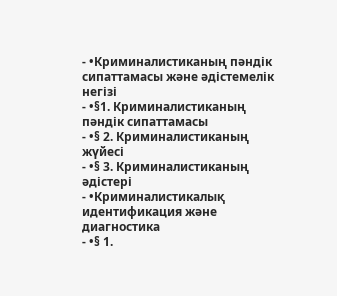- •Криминалистиканың пәндік сипаттамасы және әдістемелік негізі
- •§1. Криминалистиканың пәндік сипаттамасы
- •§ 2. Криминалистиканың жүйесі
- •§ 3. Криминалистиканың әдістері
- •Криминалистикалық идентификация және диагностика
- •§ 1.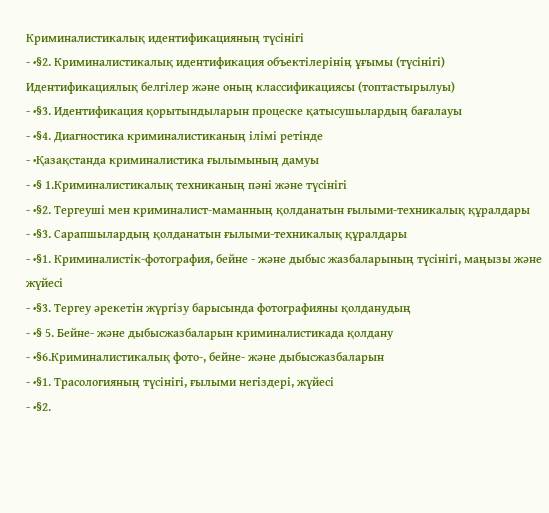Криминалистикалық идентификацияның түсінігі
- •§2. Криминалистикалық идентификация объектілерінің ұғымы (түсінігі) Идентификациялық белгілер және оның классификациясы (топтастырылуы)
- •§3. Идентификация қорытындыларын процеске қатысушылардың бағалауы
- •§4. Диагностика криминалистиканың ілімi ретінде
- •Қазақстанда криминалистика ғылымының дамуы
- •§ 1.Криминалистикалық техниканың пәні және түсінігі
- •§2. Тергеуші мен криминалист-маманның қолданатын ғылыми-техникалық құралдары
- •§3. Сарапшылардың қолданатын ғылыми-техникалық құралдары
- •§1. Криминалистік-фотография, бейне - және дыбыс жазбаларының түсінігі, маңызы және жүйесі
- •§3. Тергеу әрекетін жүргізу барысында фотографияны қолданудың
- •§ 5. Бейне- және дыбысжазбаларын криминалистикада қолдану
- •§6.Криминалистикалық фото-, бейне- және дыбысжазбаларын
- •§1. Трасологияның түсінігі, ғылыми негіздері, жүйесі
- •§2.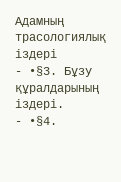Адамның трасологиялық іздері
- •§3. Бұзу құралдарының іздері.
- •§4.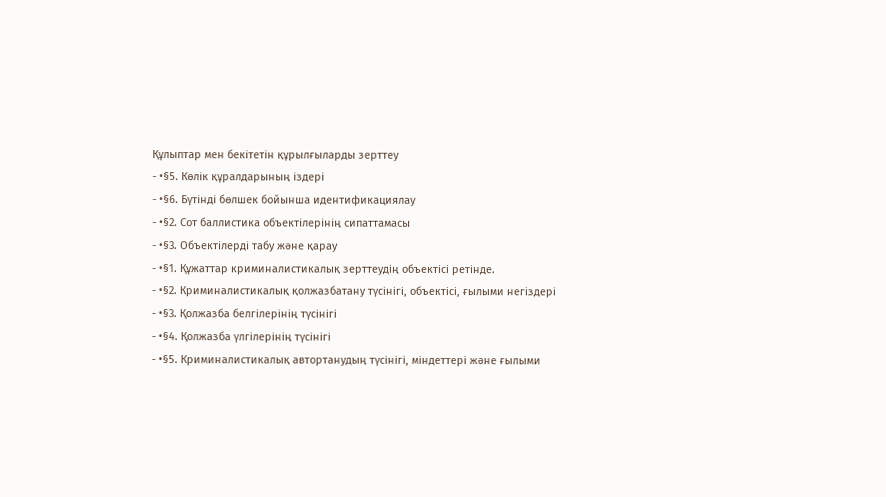Құлыптар мен бекітетін құрылғыларды зерттеу
- •§5. Көлік құралдарының іздері
- •§6. Бүтінді бөлшек бойынша идентификациялау
- •§2. Сот баллистика объектілерінің сипаттамасы
- •§3. Объектілерді табу және қарау
- •§1. Құжаттар криминалистикалық зерттеудің объектісі ретінде.
- •§2. Криминалистикалық қолжазбатану түсінігі, объектісі, ғылыми негіздері
- •§3. Қолжазба белгілерінің түсінігі
- •§4. Қолжазба үлгілерінің түсінігі
- •§5. Криминалистикалық автортанудың түсінігі, міндеттері және ғылыми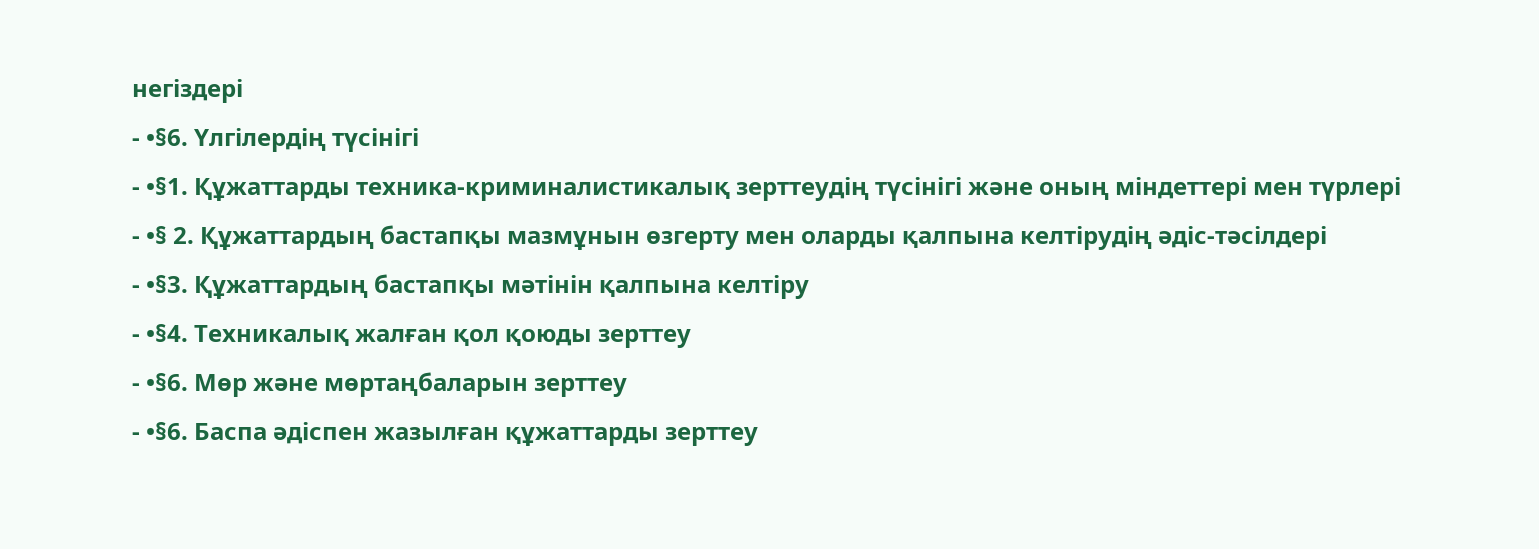негіздері
- •§6. Үлгілердің түсінігі
- •§1. Құжаттарды техника-криминалистикалық зерттеудің түсінігі және оның міндеттері мен түрлері
- •§ 2. Құжаттардың бастапқы мазмұнын өзгерту мен оларды қалпына келтірудің әдіс-тәсілдері
- •§3. Құжаттардың бастапқы мәтінін қалпына келтіру
- •§4. Техникалық жалған қол қоюды зерттеу
- •§6. Мөр және мөртаңбаларын зерттеу
- •§6. Баспа әдіспен жазылған құжаттарды зерттеу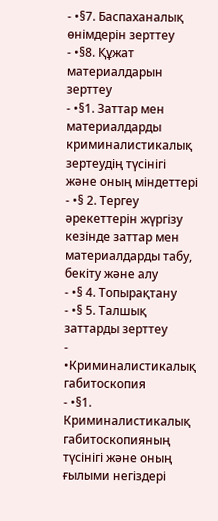- •§7. Баспаханалық өнімдерін зерттеу
- •§8. Құжат материалдарын зерттеу
- •§1. Заттар мен материалдарды криминалистикалық зертеудің түсінігі және оның міндеттері
- •§ 2. Тергеу әрекеттерін жүргізу кезінде заттар мен материалдарды табу, бекіту және алу
- •§ 4. Топырақтану
- •§ 5. Талшық заттарды зерттеу
- •Криминалистикалық габитоскопия
- •§1. Криминалистикалық габитоскопияның түсінігі және оның ғылыми негіздері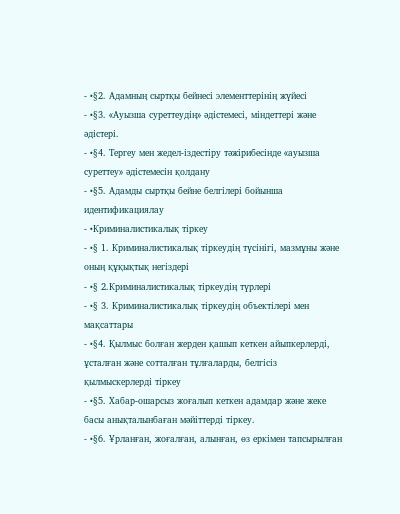- •§2. Адамның сыртқы бейнесі элементтерінің жүйесі
- •§3. «Ауызша суреттеудің» әдістемесі, міндеттері және әдістері.
- •§4. Тергеу мен жедел-іздестіру тәжірибесінде «ауызша суреттеу» әдістемесін қолдану
- •§5. Адамды сыртқы бейне белгілері бойынша идентификациялау
- •Криминалистикалық тіркеу
- •§ 1. Криминалистикалық тіркеудің түсінігі, мазмұны және оның құқықтық негіздері
- •§ 2.Криминалистикалық тіркеудің түрлері
- •§ 3. Криминалистикалық тіркеудің объектілері мен мақсаттары
- •§4. Қылмыс болған жерден қашып кеткен айыпкерлерді, ұсталған және сотталған тұлғаларды, белгісіз қылмыскерлерді тіркеу
- •§5. Хабар-ошарсыз жоғалып кеткен адамдар және жеке басы анықталынбаған мәйіттерді тіркеу.
- •§6. Ұрланған, жоғалған, алынған, өз еркімен тапсырылған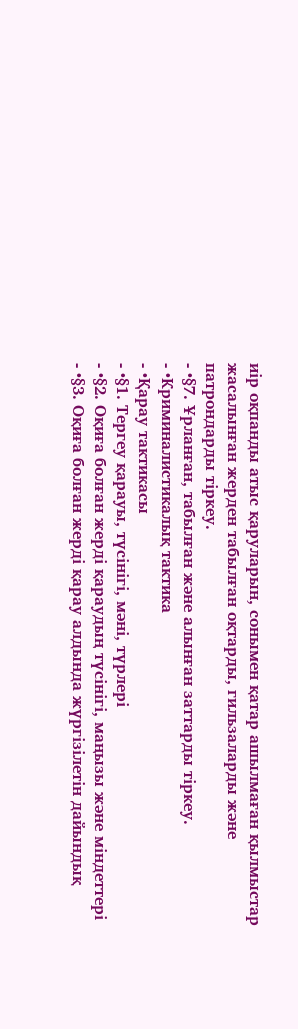иір оқпанды атыс қаруларын, сонымен қатар ашылмаған қылмыстар жасалынған жерден табылған оқтарды, гильзаларды және патрондарды тіркеу.
- •§7. Ұрланған, табылған және алынған заттарды тіркеу.
- •Криминалистикалық тактика
- •Қарау тактикасы
- •§1. Тергеу қарауы, түсінігі, мәні, түрлері
- •§2. Оқиға болған жерді қараудың түсінігі, маңызы және міндеттері
- •§3. Оқиға болған жерді қарау алдында жүргізілетін дайындық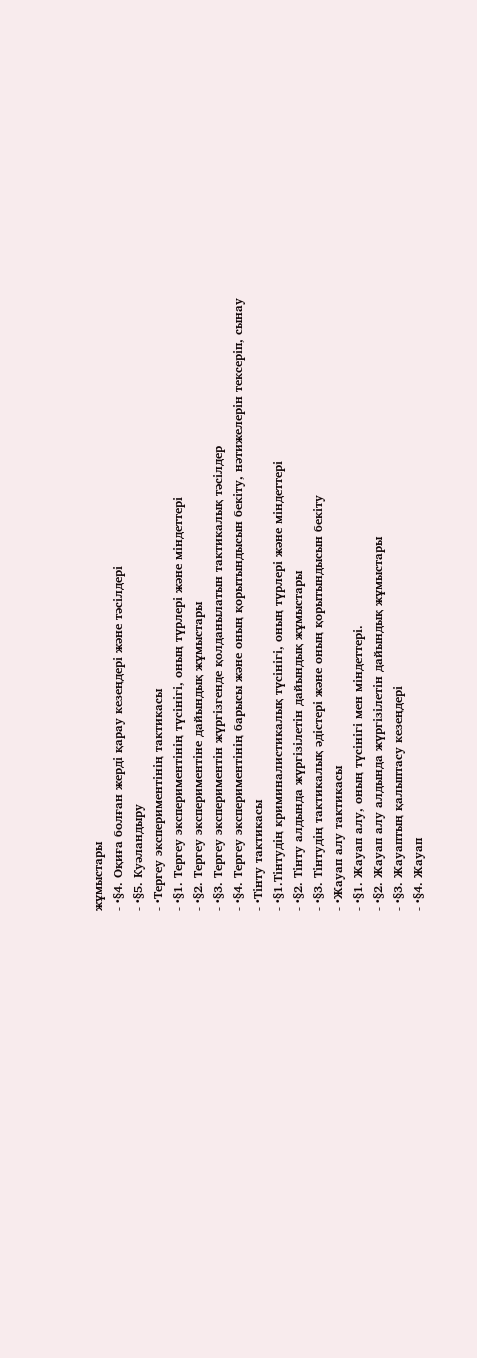жұмыстары
- •§4. Оқиға болған жерді қарау кезеңдері және тәсілдері
- •§5. Куәландыру
- •Тергеу экспериментінің тактикасы
- •§1. Тергеу экспериментінің түсінігі, оның түрлері және міндеттері
- •§2. Тергеу экспериментіне дайындық жұмыстары
- •§3. Тергеу экспериментін жүргізгенде қолданылатын тактикалық тәсілдер
- •§4. Тергеу экспериментінің барысы және оның қорытындысын бекіту, нәтижелерін тексеріп, сынау
- •Тінту тактикасы
- •§1.Тінтудің криминалистикалық түсінігі, оның түрлері және міндеттері
- •§2. Тінту алдында жүргізілетін дайындық жұмыстары
- •§3. Тінтудің тактикалық әдістері және оның қорытындысын бекіту
- •Жауап алу тактикасы
- •§1. Жауап алу, оның түсінігі мен міндеттері.
- •§2. Жауап алу алдында жүргізілетін дайындық жұмыстары
- •§3. Жауаптың қалыптасу кезеңдері
- •§4. Жауап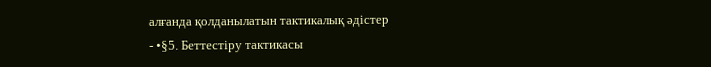алғанда қолданылатын тактикалық әдістер
- •§5. Беттестіру тактикасы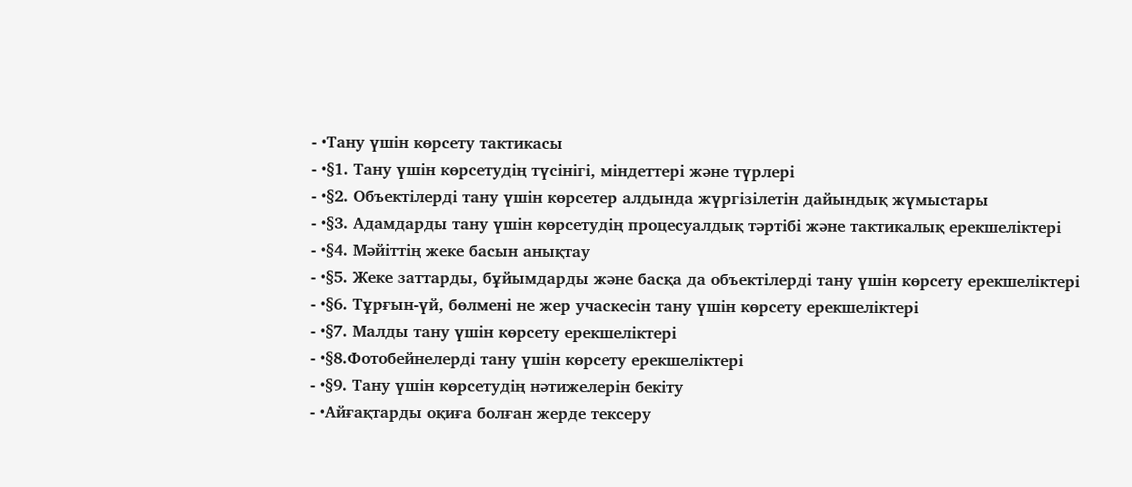- •Тану үшін көрсету тактикасы
- •§1. Тану үшін көрсетудің түсінігі, міндеттері және түрлері
- •§2. Объектілерді тану үшін көрсетер алдында жүргізілетін дайындық жүмыстары
- •§3. Адамдарды тану үшін көрсетудің процесуалдық тәртібі және тактикалық ерекшеліктері
- •§4. Мәйіттің жеке басын анықтау
- •§5. Жеке заттарды, бұйымдарды және басқа да объектілерді тану үшін көрсету ерекшеліктері
- •§6. Тұрғын-үй, бөлмені не жер учаскесін тану үшін көрсету ерекшеліктері
- •§7. Малды тану үшін көрсету ерекшеліктері
- •§8.Фотобейнелерді тану үшін көрсету ерекшеліктері
- •§9. Тану үшін көрсетудің нәтижелерін бекіту
- •Айғақтарды оқиға болған жерде тексеру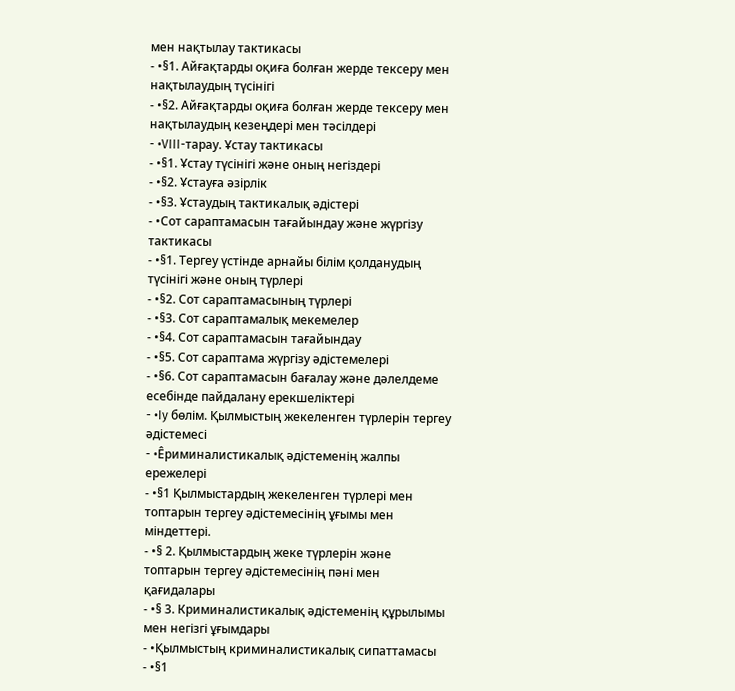мен нақтылау тактикасы
- •§1. Айғақтарды оқиға болған жерде тексеру мен нақтылаудың түсінігі
- •§2. Айғақтарды оқиға болған жерде тексеру мен нақтылаудың кезеңдері мен тәсілдері
- •VIII-тарау. Ұстау тактикасы
- •§1. Ұстау түсінігі және оның негіздері
- •§2. Ұстауға әзірлік
- •§3. Ұстаудың тактикалық әдістері
- •Сот сараптамасын тағайындау және жүргізу тактикасы
- •§1. Тергеу үстінде арнайы білім қолданудың түсінігі және оның түрлері
- •§2. Сот сараптамасының түрлері
- •§3. Сот сараптамалық мекемелер
- •§4. Сот сараптамасын тағайындау
- •§5. Сот сараптама жүргізу әдістемелері
- •§6. Сот сараптамасын бағалау және дәлелдеме есебінде пайдалану ерекшеліктері
- •Iy бөлім. Қылмыстың жекеленген түрлерін тергеу әдістемесі
- •Êриминалистикалық әдістеменің жалпы ережелері
- •§1 Қылмыстардың жекеленген түрлері мен топтарын тергеу әдістемесінің ұғымы мен міндеттері.
- •§ 2. Қылмыстардың жеке түрлерін және топтарын тергеу әдістемесінің пәні мен қағидалары
- •§ 3. Криминалистикалық әдістеменің құрылымы мен негізгі ұғымдары
- •Қылмыстың криминалистикалық сипаттамасы
- •§1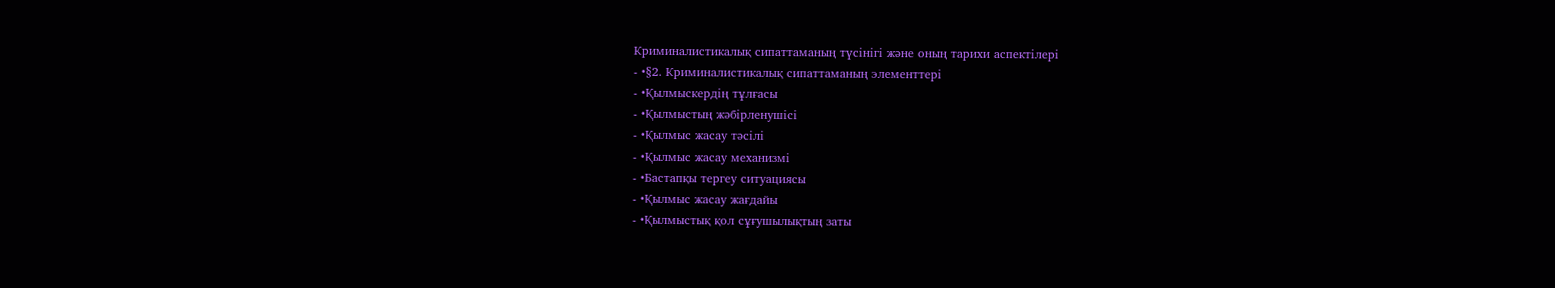Криминалистикалық сипаттаманың түсінігі және оның тарихи аспектілері
- •§2. Криминалистикалық сипаттаманың элементтері
- •Қылмыскердің тұлғасы
- •Қылмыстың жәбірленушісі
- •Қылмыс жасау тәсілі
- •Қылмыс жасау механизмі
- •Бастапқы тергеу ситуациясы
- •Қылмыс жасау жағдайы
- •Қылмыстық қол сұғушылықтың заты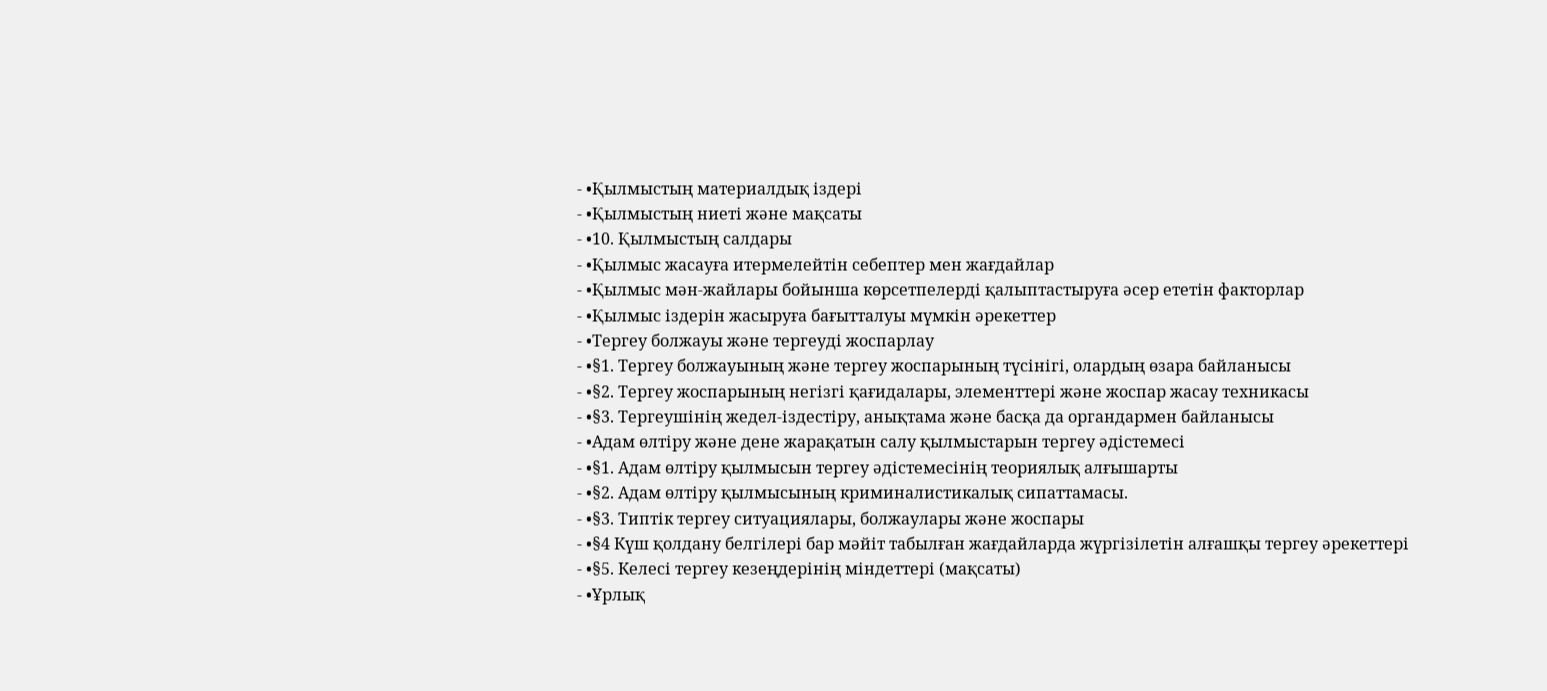- •Қылмыстың материалдық іздері
- •Қылмыстың ниеті және мақсаты
- •10. Қылмыстың салдары
- •Қылмыс жасауға итермелейтін себептер мен жағдайлар
- •Қылмыс мән-жайлары бойынша көрсетпелерді қалыптастыруға әсер ететін факторлар
- •Қылмыс іздерін жасыруға бағытталуы мүмкін әрекеттер
- •Тергеу болжауы және тергеуді жоспарлау
- •§1. Тергеу болжауының және тергеу жоспарының түсінігі, олардың өзара байланысы
- •§2. Тергеу жоспарының негізгі қағидалары, элементтері және жоспар жасау техникасы
- •§3. Тергеушінің жедел-іздестіру, анықтама және басқа да органдармен байланысы
- •Адам өлтіру және дене жарақатын салу қылмыстарын тергеу әдістемесі
- •§1. Адам өлтіру қылмысын тергеу әдістемесінің теориялық алғышарты
- •§2. Адам өлтіру қылмысының криминалистикалық сипаттамасы.
- •§3. Типтік тергеу ситуациялары, болжаулары және жоспары
- •§4 Күш қолдану белгілері бар мәйіт табылған жағдайларда жүргізілетін алғашқы тергеу әрекеттері
- •§5. Келесі тергеу кезеңдерінің міндеттері (мақсаты)
- •Ұрлық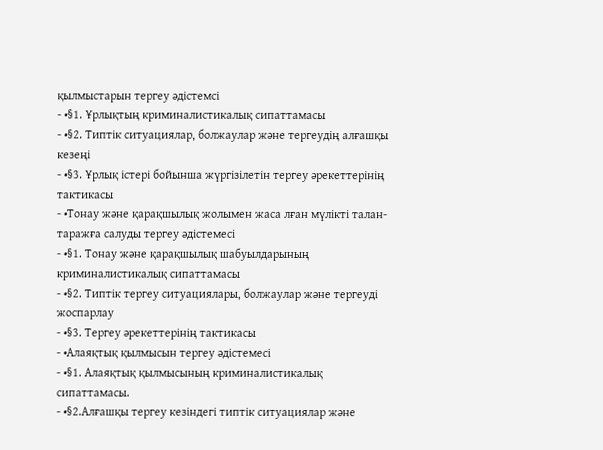қылмыстарын тергеу әдістемсі
- •§1. Ұрлықтың криминалистикалық сипаттамасы
- •§2. Типтік ситуациялар, болжаулар және тергеудің алғашқы кезеңі
- •§3. Ұрлық істері бойынша жүргізілетін тергеу әрекеттерінің тактикасы
- •Тонау және қарақшылық жолымен жаса лған мүлікті талан-таражға салуды тергеу әдістемесі
- •§1. Тонау және қарақшылық шабуылдарының криминалистикалық сипаттамасы
- •§2. Типтік тергеу ситуациялары, болжаулар және тергеуді жоспарлау
- •§3. Тергеу әрекеттерінің тактикасы
- •Алаяқтық қылмысын тергеу әдістемесі
- •§1. Алаяқтық қылмысының криминалистикалық сипаттамасы.
- •§2.Алғашқы тергеу кезіндегі типтік ситуациялар және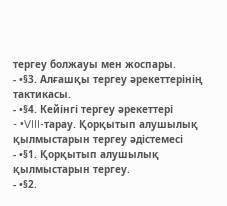тергеу болжауы мен жоспары.
- •§3. Алғашқы тергеу әрекеттерінің тактикасы.
- •§4. Кейінгі тергеу әрекеттері
- •VIII-тарау. Қорқытып алушылық қылмыстарын тергеу әдістемесі
- •§1. Қорқытып алушылық қылмыстарын тергеу.
- •§2.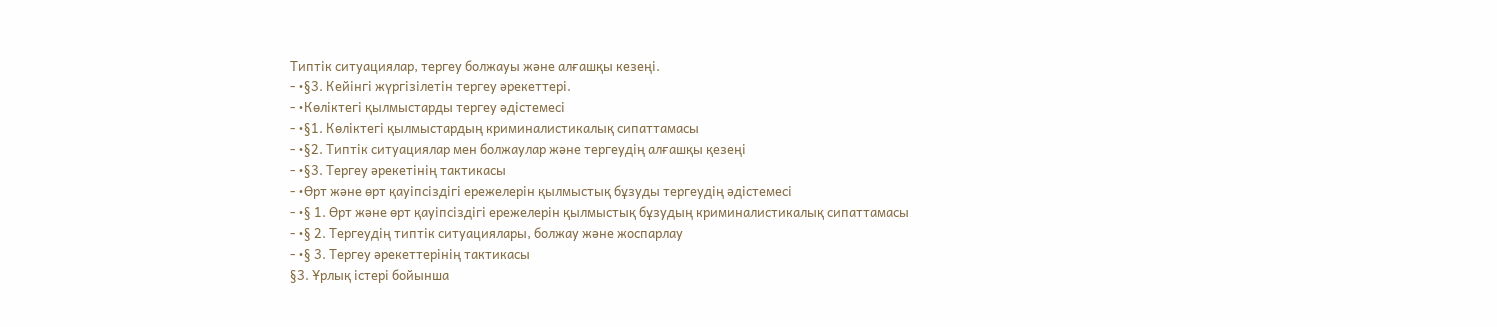Типтік ситуациялар, тергеу болжауы және алғашқы кезеңі.
- •§3. Кейінгі жүргізілетін тергеу әрекеттері.
- •Көліктегі қылмыстарды тергеу әдістемесі
- •§1. Көліктегі қылмыстардың криминалистикалық сипаттамасы
- •§2. Типтік ситуациялар мен болжаулар және тергеудің алғашқы қезеңі
- •§3. Тергеу әрекетінің тактикасы
- •Өрт және өрт қауіпсіздігі ережелерін қылмыстық бұзуды тергеудің әдістемесі
- •§ 1. Өрт және өрт қауіпсіздігі ережелерін қылмыстық бұзудың криминалистикалық сипаттамасы
- •§ 2. Тергеудің типтік ситуациялары, болжау және жоспарлау
- •§ 3. Тергеу әрекеттерінің тактикасы
§3. Ұрлық істері бойынша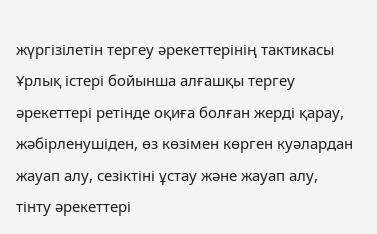жүргізілетін тергеу әрекеттерінің тактикасы
Ұрлық істері бойынша алғашқы тергеу әрекеттері ретінде оқиға болған жерді қарау, жәбірленушіден, өз көзімен көрген куәлардан жауап алу, сезіктіні ұстау және жауап алу, тінту әрекеттері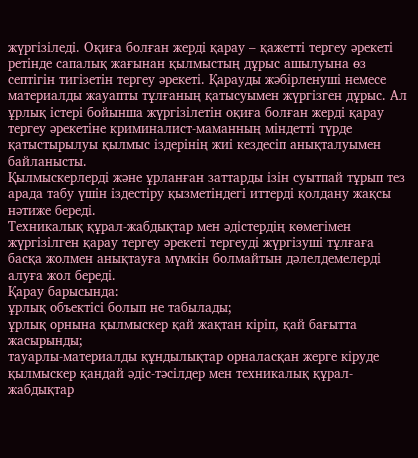жүргізіледі. Оқиға болған жерді қарау – қажетті тергеу әрекеті ретінде сапалық жағынан қылмыстың дұрыс ашылуына өз септігін тигізетін тергеу әрекеті. Қарауды жәбірленуші немесе материалды жауапты тұлғаның қатысуымен жүргізген дұрыс. Ал ұрлық істері бойынша жүргізілетін оқиға болған жерді қарау тергеу әрекетіне криминалист-маманның міндетті түрде қатыстырылуы қылмыс іздерінің жиі кездесіп анықталуымен байланысты.
Қылмыскерлерді және ұрланған заттарды ізін суытпай тұрып тез арада табу үшін іздестіру қызметіндегі иттерді қолдану жақсы нәтиже береді.
Техникалық құрал-жабдықтар мен әдістердің көмегімен жүргізілген қарау тергеу әрекеті тергеуді жүргізуші тұлғаға басқа жолмен анықтауға мүмкін болмайтын дәлелдемелерді алуға жол береді.
Қарау барысында:
ұрлық объектісі болып не табылады;
ұрлық орнына қылмыскер қай жақтан кіріп, қай бағытта жасырынды;
тауарлы-материалды құндылықтар орналасқан жерге кіруде қылмыскер қандай әдіс-тәсілдер мен техникалық құрал-жабдықтар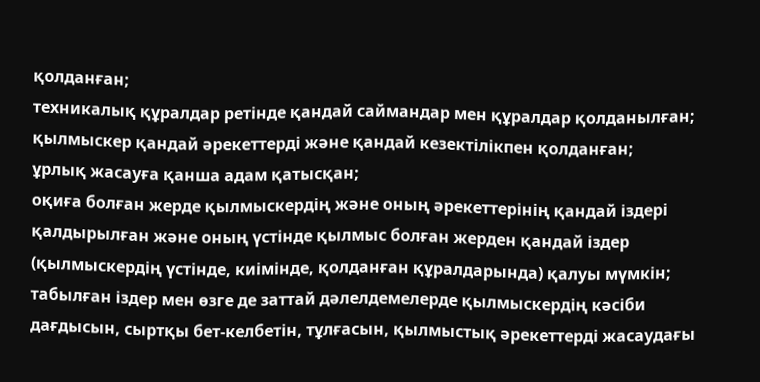қолданған;
техникалық құралдар ретінде қандай саймандар мен құралдар қолданылған;
қылмыскер қандай әрекеттерді және қандай кезектілікпен қолданған;
ұрлық жасауға қанша адам қатысқан;
оқиға болған жерде қылмыскердің және оның әрекеттерінің қандай іздері қалдырылған және оның үстінде қылмыс болған жерден қандай іздер (қылмыскердің үстінде, киімінде, қолданған құралдарында) қалуы мүмкін;
табылған іздер мен өзге де заттай дәлелдемелерде қылмыскердің кәсіби дағдысын, сыртқы бет-келбетін, тұлғасын, қылмыстық әрекеттерді жасаудағы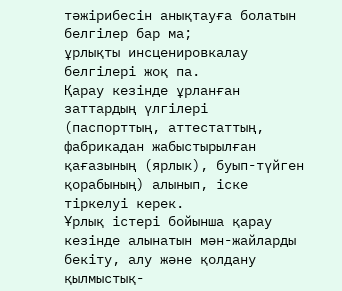тәжірибесін анықтауға болатын белгілер бар ма;
ұрлықты инсценировкалау белгілері жоқ па.
Қарау кезінде ұрланған заттардың үлгілері (паспорттың, аттестаттың, фабрикадан жабыстырылған қағазының (ярлык), буып-түйген қорабының) алынып, іске тіркелуі керек.
Ұрлық істері бойынша қарау кезінде алынатын мән-жайларды бекіту, алу және қолдану қылмыстық-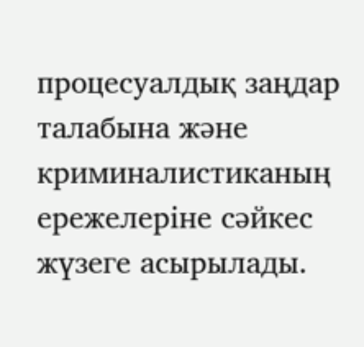процесуалдық заңдар талабына және криминалистиканың ережелеріне сәйкес жүзеге асырылады.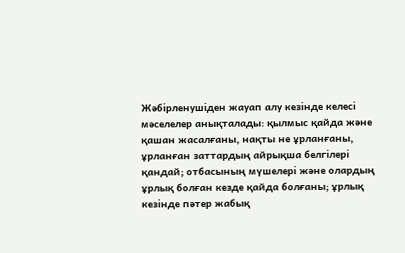Жәбірленушіден жауап алу кезінде келесі мәселелер анықталады: қылмыс қайда және қашан жасалғаны, нақты не ұрланғаны, ұрланған заттардың айрықша белгілері қандай; отбасының мүшелері және олардың ұрлық болған кезде қайда болғаны; ұрлық кезінде пәтер жабық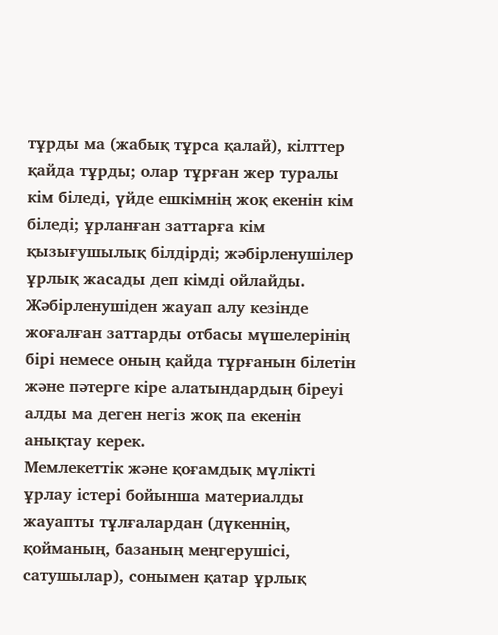тұрды ма (жабық тұрса қалай), кілттер қайда тұрды; олар тұрған жер туралы кім біледі, үйде ешкімнің жоқ екенін кім біледі; ұрланған заттарға кім қызығушылық білдірді; жәбірленушілер ұрлық жасады деп кімді ойлайды. Жәбірленушіден жауап алу кезінде жоғалған заттарды отбасы мүшелерінің бірі немесе оның қайда тұрғанын білетін және пәтерге кіре алатындардың біреуі алды ма деген негіз жоқ па екенін анықтау керек.
Мемлекеттік және қоғамдық мүлікті ұрлау істері бойынша материалды жауапты тұлғалардан (дүкеннің, қойманың, базаның меңгерушісі, сатушылар), сонымен қатар ұрлық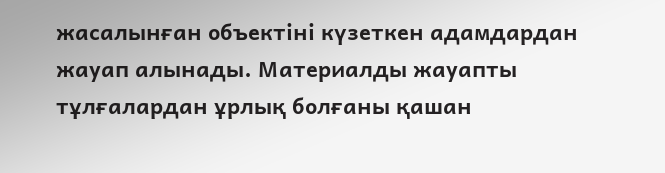жасалынған объектіні күзеткен адамдардан жауап алынады. Материалды жауапты тұлғалардан ұрлық болғаны қашан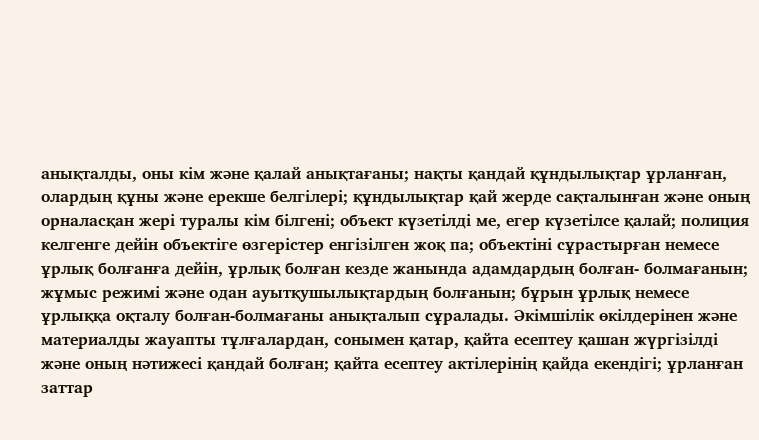анықталды, оны кім және қалай анықтағаны; нақты қандай құндылықтар ұрланған, олардың құны және ерекше белгілері; құндылықтар қай жерде сақталынған және оның орналасқан жері туралы кім білгені; объект күзетілді ме, егер күзетілсе қалай; полиция келгенге дейін объектіге өзгерістер енгізілген жоқ па; объектіні сұрастырған немесе ұрлық болғанға дейін, ұрлық болған кезде жанында адамдардың болған- болмағанын; жұмыс режимі және одан ауытқушылықтардың болғанын; бұрын ұрлық немесе ұрлыққа оқталу болған-болмағаны анықталып сұралады. Әкімшілік өкілдерінен және материалды жауапты тұлғалардан, сонымен қатар, қайта есептеу қашан жүргізілді және оның нәтижесі қандай болған; қайта есептеу актілерінің қайда екендігі; ұрланған заттар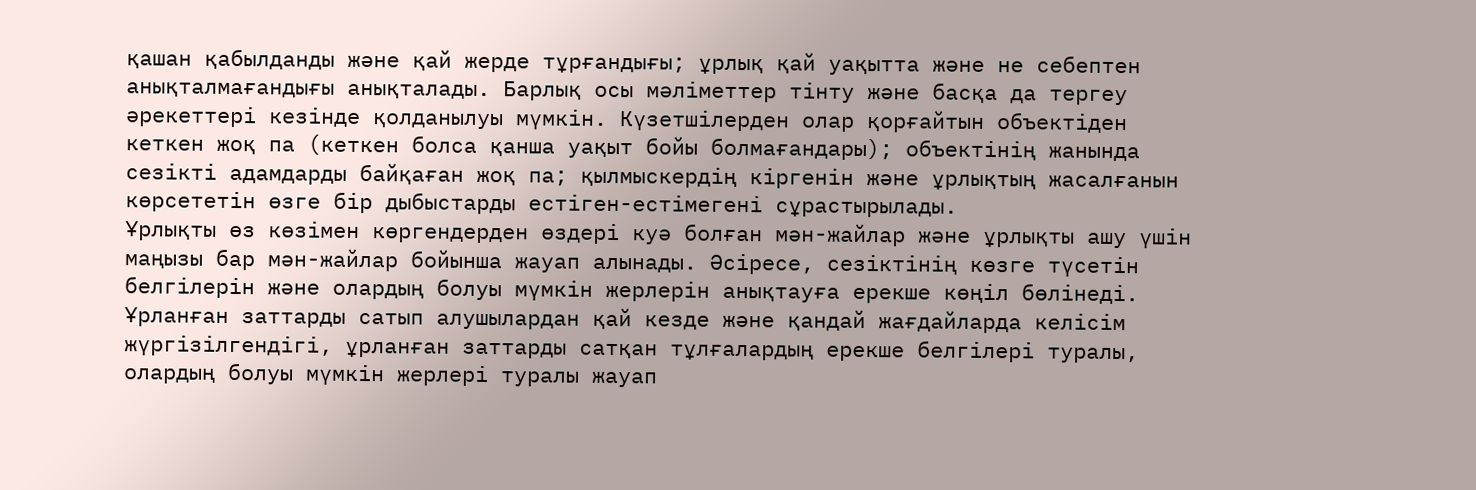қашан қабылданды және қай жерде тұрғандығы; ұрлық қай уақытта және не себептен анықталмағандығы анықталады. Барлық осы мәліметтер тінту және басқа да тергеу әрекеттері кезінде қолданылуы мүмкін. Күзетшілерден олар қорғайтын объектіден кеткен жоқ па (кеткен болса қанша уақыт бойы болмағандары); объектінің жанында сезікті адамдарды байқаған жоқ па; қылмыскердің кіргенін және ұрлықтың жасалғанын көрсететін өзге бір дыбыстарды естіген-естімегені сұрастырылады.
Ұрлықты өз көзімен көргендерден өздері куә болған мән-жайлар және ұрлықты ашу үшін маңызы бар мән-жайлар бойынша жауап алынады. Әсіресе, сезіктінің көзге түсетін белгілерін және олардың болуы мүмкін жерлерін анықтауға ерекше көңіл бөлінеді. Ұрланған заттарды сатып алушылардан қай кезде және қандай жағдайларда келісім жүргізілгендігі, ұрланған заттарды сатқан тұлғалардың ерекше белгілері туралы, олардың болуы мүмкін жерлері туралы жауап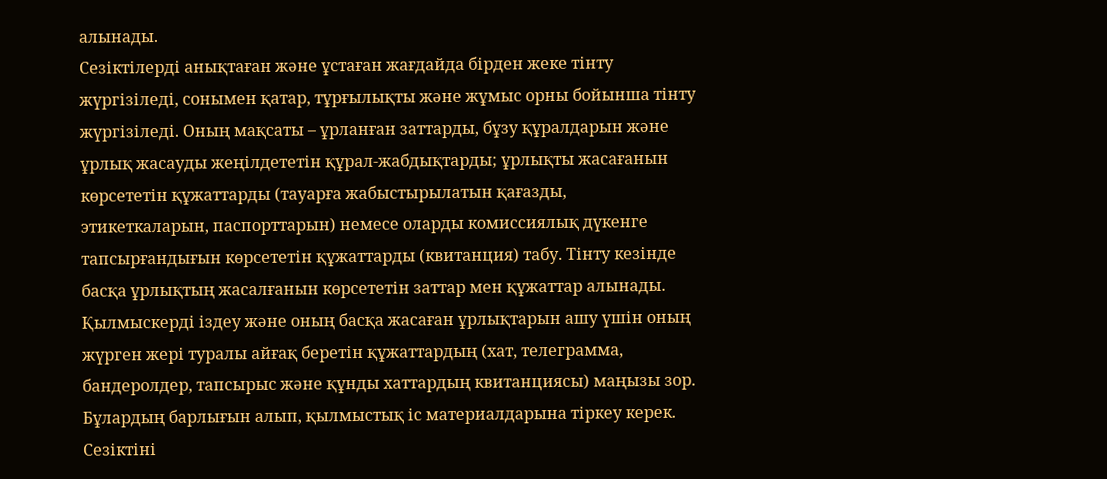алынады.
Сезіктілерді анықтаған және ұстаған жағдайда бірден жеке тінту жүргізіледі, сонымен қатар, тұрғылықты және жұмыс орны бойынша тінту жүргізіледі. Оның мақсаты – ұрланған заттарды, бұзу құралдарын және ұрлық жасауды жеңілдететін құрал-жабдықтарды; ұрлықты жасағанын көрсететін құжаттарды (тауарға жабыстырылатын қағазды, этикеткаларын, паспорттарын) немесе оларды комиссиялық дүкенге тапсырғандығын көрсететін құжаттарды (квитанция) табу. Тінту кезінде басқа ұрлықтың жасалғанын көрсететін заттар мен құжаттар алынады. Қылмыскерді іздеу және оның басқа жасаған ұрлықтарын ашу үшін оның жүрген жері туралы айғақ беретін құжаттардың (хат, телеграмма, бандеролдер, тапсырыс және құнды хаттардың квитанциясы) маңызы зор. Бұлардың барлығын алып, қылмыстық іс материалдарына тіркеу керек.
Сезіктіні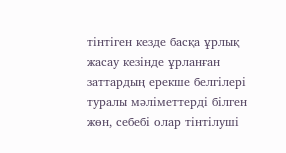тінтіген кезде басқа ұрлық жасау кезінде ұрланған заттардың ерекше белгілері туралы мәліметтерді білген жөн, себебі олар тінтілуші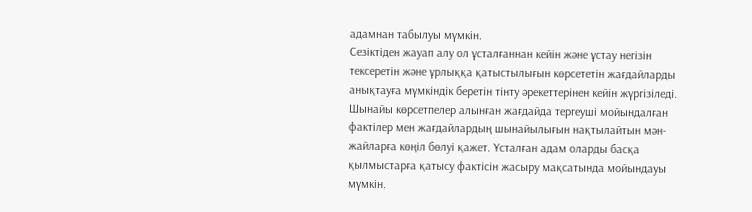адамнан табылуы мүмкін.
Сезіктіден жауап алу ол ұсталғаннан кейін және ұстау негізін тексеретін және ұрлыққа қатыстылығын көрсететін жағдайларды анықтауға мүмкіндік беретін тінту әрекеттерінен кейін жүргізіледі. Шынайы көрсетпелер алынған жағдайда тергеуші мойындалған фактілер мен жағдайлардың шынайылығын нақтылайтын мән-жайларға көңіл бөлуі қажет. Ұсталған адам оларды басқа қылмыстарға қатысу фактісін жасыру мақсатында мойындауы мүмкін.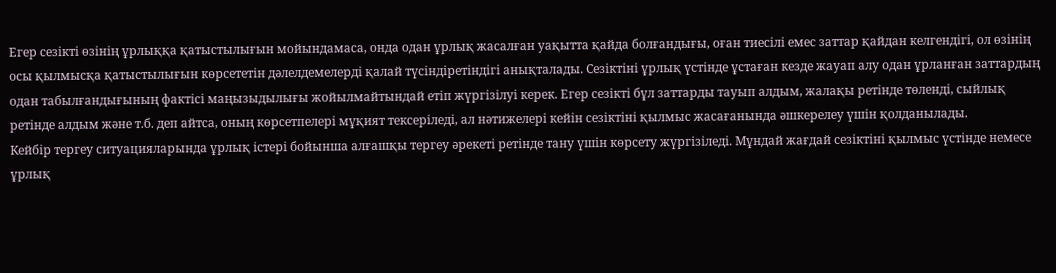Егер сезікті өзінің ұрлыққа қатыстылығын мойындамаса, онда одан ұрлық жасалған уақытта қайда болғандығы, оған тиесілі емес заттар қайдан келгендігі, ол өзінің осы қылмысқа қатыстылығын көрсететін дәлелдемелерді қалай түсіндіретіндігі анықталады. Сезіктіні ұрлық үстінде ұстаған кезде жауап алу одан ұрланған заттардың одан табылғандығының фактісі маңызыдылығы жойылмайтындай етіп жүргізілуі керек. Егер сезікті бұл заттарды тауып алдым, жалақы ретінде төленді, сыйлық ретінде алдым және т.б. деп айтса, оның көрсетпелері мұқият тексеріледі, ал нәтижелері кейін сезіктіні қылмыс жасағанында әшкерелеу үшін қолданылады.
Кейбір тергеу ситуацияларында ұрлық істері бойынша алғашқы тергеу әрекеті ретінде тану үшін көрсету жүргізіледі. Мұндай жағдай сезіктіні қылмыс үстінде немесе ұрлық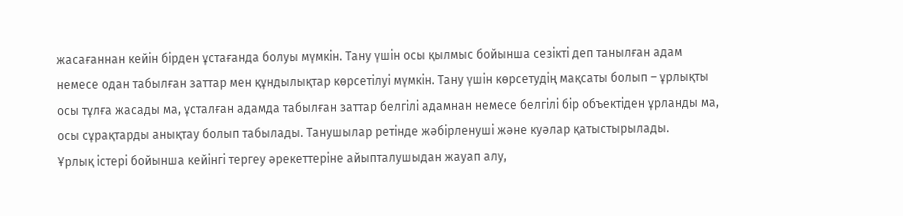жасағаннан кейін бірден ұстағанда болуы мүмкін. Тану үшін осы қылмыс бойынша сезікті деп танылған адам немесе одан табылған заттар мен құндылықтар көрсетілуі мүмкін. Тану үшін көрсетудің мақсаты болып – ұрлықты осы тұлға жасады ма, ұсталған адамда табылған заттар белгілі адамнан немесе белгілі бір объектіден ұрланды ма, осы сұрақтарды анықтау болып табылады. Танушылар ретінде жәбірленуші және куәлар қатыстырылады.
Ұрлық істері бойынша кейінгі тергеу әрекеттеріне айыпталушыдан жауап алу,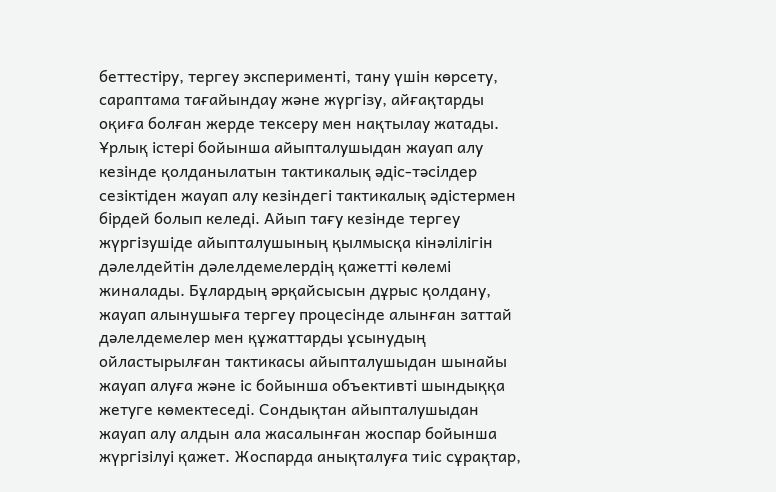беттестіру, тергеу эксперименті, тану үшін көрсету, сараптама тағайындау және жүргізу, айғақтарды оқиға болған жерде тексеру мен нақтылау жатады.
Ұрлық істері бойынша айыпталушыдан жауап алу кезінде қолданылатын тактикалық әдіс-тәсілдер сезіктіден жауап алу кезіндегі тактикалық әдістермен бірдей болып келеді. Айып тағу кезінде тергеу жүргізушіде айыпталушының қылмысқа кінәлілігін дәлелдейтін дәлелдемелердің қажетті көлемі жиналады. Бұлардың әрқайсысын дұрыс қолдану, жауап алынушыға тергеу процесінде алынған заттай дәлелдемелер мен құжаттарды ұсынудың ойластырылған тактикасы айыпталушыдан шынайы жауап алуға және іс бойынша объективті шындыққа жетуге көмектеседі. Сондықтан айыпталушыдан жауап алу алдын ала жасалынған жоспар бойынша жүргізілуі қажет. Жоспарда анықталуға тиіс сұрақтар,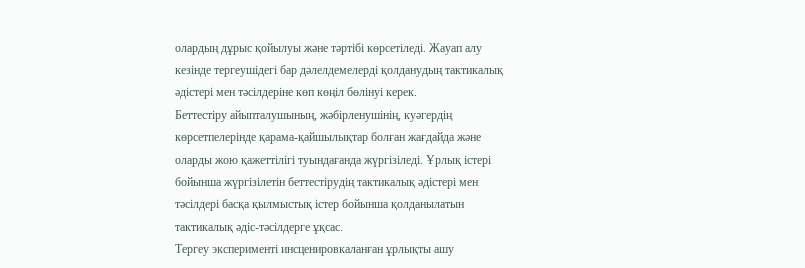олардың дұрыс қойылуы және тәртібі көрсетіледі. Жауап алу кезінде тергеушідегі бар дәлелдемелерді қолданудың тактикалық әдістері мен тәсілдеріне көп көңіл бөлінуі керек.
Беттестіру айыпталушының, жәбірленушінің, куәгердің көрсетпелерінде қарама-қайшылықтар болған жағдайда және оларды жою қажеттілігі туындағанда жүргізіледі. Ұрлық істері бойынша жүргізілетін беттестірудің тактикалық әдістері мен тәсілдері басқа қылмыстық істер бойынша қолданылатын тактикалық әдіс-тәсілдерге ұқсас.
Тергеу эксперименті инсценировкаланған ұрлықты ашу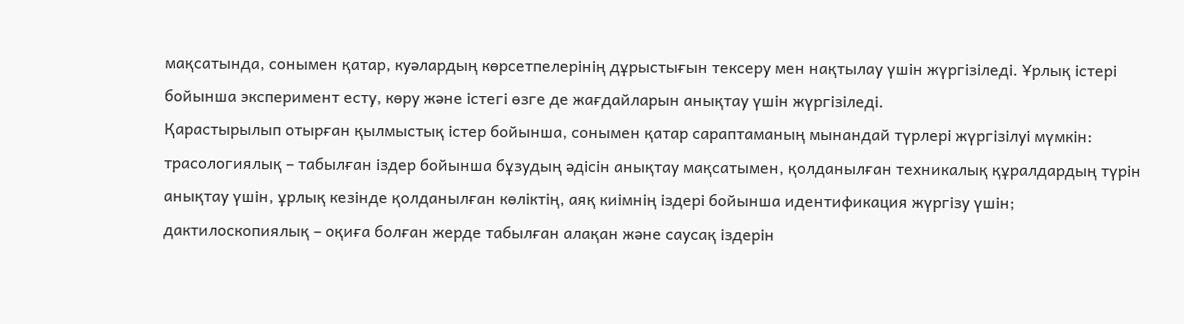мақсатында, сонымен қатар, куәлардың көрсетпелерінің дұрыстығын тексеру мен нақтылау үшін жүргізіледі. Ұрлық істері бойынша эксперимент есту, көру және істегі өзге де жағдайларын анықтау үшін жүргізіледі.
Қарастырылып отырған қылмыстық істер бойынша, сонымен қатар сараптаманың мынандай түрлері жүргізілуі мүмкін: трасологиялық – табылған іздер бойынша бұзудың әдісін анықтау мақсатымен, қолданылған техникалық құралдардың түрін анықтау үшін, ұрлық кезінде қолданылған көліктің, аяқ киімнің іздері бойынша идентификация жүргізу үшін; дактилоскопиялық – оқиға болған жерде табылған алақан және саусақ іздерін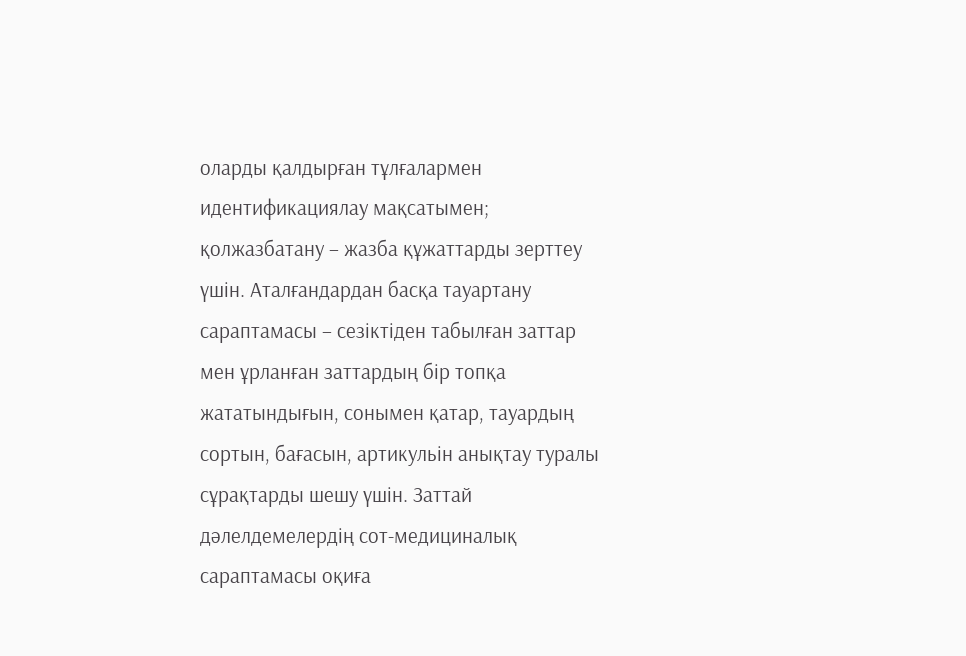оларды қалдырған тұлғалармен идентификациялау мақсатымен; қолжазбатану – жазба құжаттарды зерттеу үшін. Аталғандардан басқа тауартану сараптамасы – сезіктіден табылған заттар мен ұрланған заттардың бір топқа жататындығын, сонымен қатар, тауардың сортын, бағасын, артикульін анықтау туралы сұрақтарды шешу үшін. Заттай дәлелдемелердің сот-медициналық сараптамасы оқиға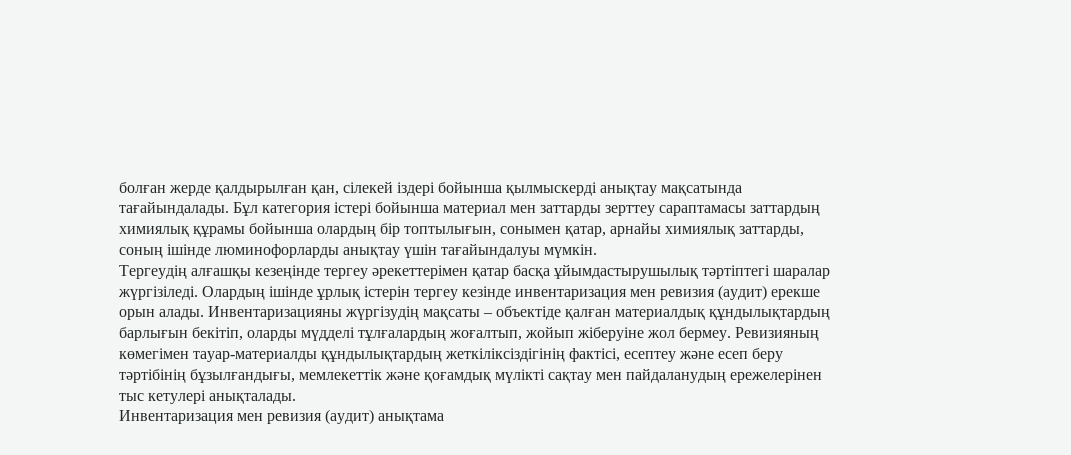болған жерде қалдырылған қан, сілекей іздері бойынша қылмыскерді анықтау мақсатында тағайындалады. Бұл категория істері бойынша материал мен заттарды зерттеу сараптамасы заттардың химиялық құрамы бойынша олардың бір топтылығын, сонымен қатар, арнайы химиялық заттарды, соның ішінде люминофорларды анықтау үшін тағайындалуы мүмкін.
Тергеудің алғашқы кезеңінде тергеу әрекеттерімен қатар басқа ұйымдастырушылық тәртіптегі шаралар жүргізіледі. Олардың ішінде ұрлық істерін тергеу кезінде инвентаризация мен ревизия (аудит) ерекше орын алады. Инвентаризацияны жүргізудің мақсаты – объектіде қалған материалдық құндылықтардың барлығын бекітіп, оларды мүдделі тұлғалардың жоғалтып, жойып жіберуіне жол бермеу. Ревизияның көмегімен тауар-материалды құндылықтардың жеткіліксіздігінің фактісі, есептеу және есеп беру тәртібінің бұзылғандығы, мемлекеттік және қоғамдық мүлікті сақтау мен пайдаланудың ережелерінен тыс кетулері анықталады.
Инвентаризация мен ревизия (аудит) анықтама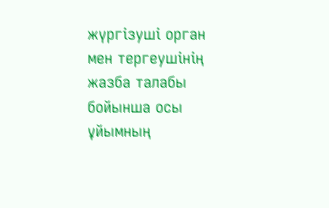жүргізуші орган мен тергеушінің жазба талабы бойынша осы ұйымның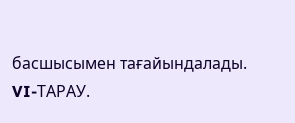басшысымен тағайындалады.
VI-ТАРАУ.